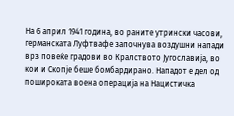На 6 април 1941 година, во раните утрински часови, германската Луфтвафе започнува воздушни напади врз повеќе градови во Кралството Југославија, во кои и Скопје беше бомбардирано. Нападот е дел од пошироката воена операција на Нацистичка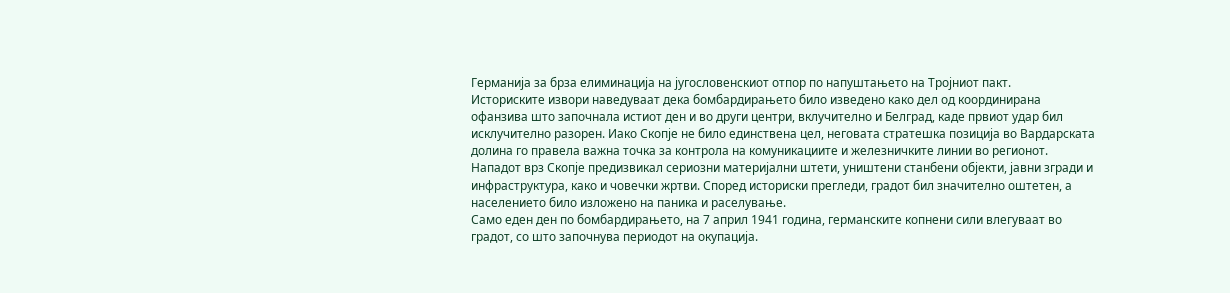Германија за брза елиминација на југословенскиот отпор по напуштањето на Тројниот пакт.
Историските извори наведуваат дека бомбардирањето било изведено како дел од координирана офанзива што започнала истиот ден и во други центри, вклучително и Белград, каде првиот удар бил исклучително разорен. Иако Скопје не било единствена цел, неговата стратешка позиција во Вардарската долина го правела важна точка за контрола на комуникациите и железничките линии во регионот.
Нападот врз Скопје предизвикал сериозни материјални штети, уништени станбени објекти, јавни згради и инфраструктура, како и човечки жртви. Според историски прегледи, градот бил значително оштетен, а населението било изложено на паника и раселување.
Само еден ден по бомбардирањето, на 7 април 1941 година, германските копнени сили влегуваат во градот, со што започнува периодот на окупација.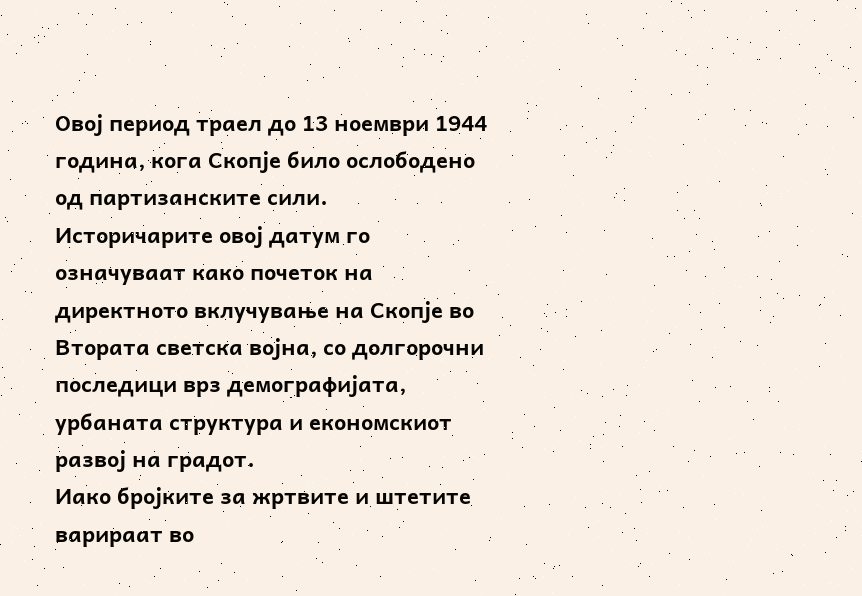Овој период траел до 13 ноември 1944 година, кога Скопје било ослободено од партизанските сили.
Историчарите овој датум го означуваат како почеток на директното вклучување на Скопје во Втората светска војна, со долгорочни последици врз демографијата, урбаната структура и економскиот развој на градот.
Иако бројките за жртвите и штетите варираат во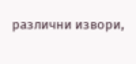различни извори,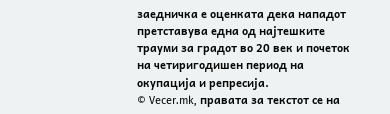заедничка е оценката дека нападот претставува една од најтешките трауми за градот во 20 век и почеток на четиригодишен период на окупација и репресија.
© Vecer.mk, правата за текстот се на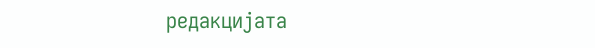редакцијата